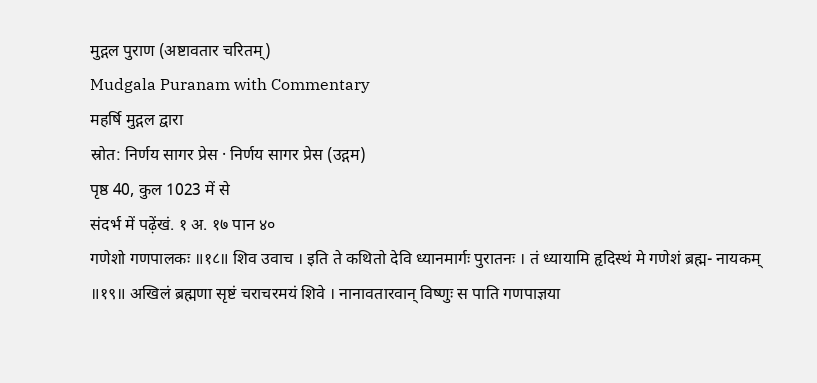मुद्गल पुराण (अष्टावतार चरितम्)
Mudgala Puranam with Commentary
महर्षि मुद्गल द्वारा
स्रोत: निर्णय सागर प्रेस · निर्णय सागर प्रेस (उद्गम)
पृष्ठ 40, कुल 1023 में से
संदर्भ में पढ़ेंखं. १ अ. १७ पान ४०
गणेशो गणपालकः ॥१८॥ शिव उवाच । इति ते कथितो देवि ध्यानमार्गः पुरातनः । तं ध्यायामि हृदिस्थं मे गणेशं ब्रह्म- नायकम् ॥१९॥ अखिलं ब्रह्मणा सृष्टं चराचरमयं शिवे । नानावतारवान् विष्णुः स पाति गणपाज्ञया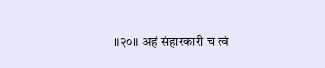॥२०॥ अहं संहारकारी च त्वं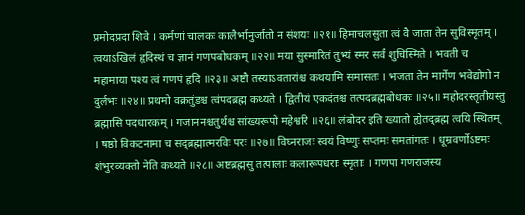प्रमोदप्रदा शिवे । कर्मणां चालकः कालैर्भानुर्जातो न संशयः ॥२१॥ हिमाचलसुता त्वं वै जाता तेन सुविस्मृतम् । त्वयाऽखिलं हृदिस्थं च ज्ञानं गणपबोधकम् ॥२२॥ मया सुस्मारितं तुभ्यं स्मर सर्वं शुचिस्मिते । भवती च महामाया पश्य त्वं गणपं हृदि ॥२३॥ अष्टौ तस्याऽवतारांश्च कथयामि समासतः । भजता तेन मार्गेण भवेद्योगो न दुर्लभः ॥२४॥ प्रथमो वक्रतुंडश्च त्वंपदब्रह्म कथ्यते । द्वितीयं एकदंतश्च तत्पदब्रह्मबोधकः ॥२५॥ महोदरस्तृतीयस्तु ब्रह्मासि पदधारकम् । गजाननश्चतुर्थश्च सांख्यरूपो महेश्वरि ॥२६॥ लंबोदर इति ख्यातो ह्येतद्ब्रह्म त्वयि स्थितम् । षष्ठो विकटनामा च सद्ब्रह्मात्मरविः परः ॥२७॥ विघ्नराजः स्वयं विष्णुः सप्तमः समतांगतः । धूम्रवर्णोऽष्टमः शंभुरव्यक्तो नेति कथ्यते ॥२८॥ अष्टब्रह्मसु तत्पालाः कलारूपधराः स्मृताः । गणपा गणराजस्य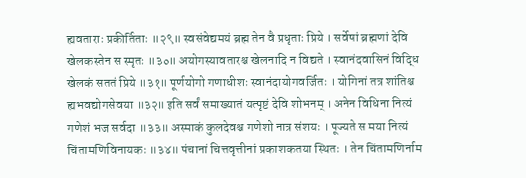ह्यवताराः प्रकीर्तिताः ॥२९॥ स्वसंवेद्यमयं ब्रह्म तेन वै प्रधृताः प्रिये । सर्वेषां ब्रह्मणां देवि खेलकस्तेन स स्मृतः ॥३०॥ अयोगस्यावतारश्च खेलनादि न विद्यते । स्वानंदवासिनं विद्धि खेलकं सततं प्रिये ॥३१॥ पूर्णयोगो गणाधीशः स्वानंदायोगवर्जितः । योगिनां तत्र शांतिश्च ह्यभवद्योगसेवया ॥३२॥ इति सर्वं समाख्यातं यत्पृष्टं देवि शोभनम् । अनेन विधिना नित्यं गणेशं भज सर्वदा ॥३३॥ अस्माकं कुलदेवश्च गणेशो नात्र संशयः । पूज्यते स मया नित्यं चिंतामणिविनायकः ॥३४॥ पंचानां चित्तवृत्तीनां प्रकाशकतया स्थितः । तेन चिंतामणिर्नाम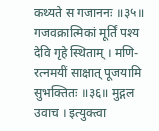कथ्यते स गजाननः ॥३५॥ गजवक्रात्मिकां मूर्तिं पश्य देवि गृहे स्थिताम् । मणि- रत्नमयीं साक्षात् पूजयामि सुभक्तितः ॥३६॥ मुद्गल उवाच । इत्युक्त्वा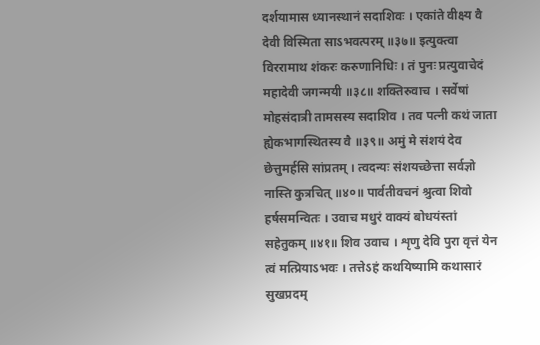दर्शयामास ध्यानस्थानं सदाशिवः । एकांते वीक्ष्य वै देवी विस्मिता साऽभवत्परम् ॥३७॥ इत्युक्त्वा विररामाथ शंकरः करुणानिधिः । तं पुनः प्रत्युवाचेदं महादेवी जगन्मयी ॥३८॥ शक्तिरुवाच । सर्वेषां मोहसंदात्री तामसस्य सदाशिव । तव पत्नी कथं जाता ह्येकभागस्थितस्य वै ॥३९॥ अमुं मे संशयं देव छेत्तुमर्हसि सांप्रतम् । त्वदन्यः संशयच्छेत्ता सर्वज्ञो नास्ति कुत्रचित् ॥४०॥ पार्वतीवचनं श्रुत्वा शिवो हर्षसमन्वितः । उवाच मधुरं वाक्यं बोधयंस्तां सहेतुकम् ॥४१॥ शिव उवाच । शृणु देवि पुरा वृत्तं येन त्वं मत्प्रियाऽभवः । तत्तेऽहं कथयिष्यामि कथासारं सुखप्रदम्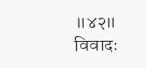॥४२॥ विवादः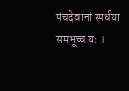पंचदेवानां स्पर्धया समभूच्च यः ।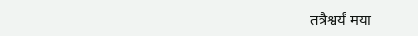तत्रैश्वर्यं मया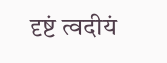दृष्टं त्वदीयं